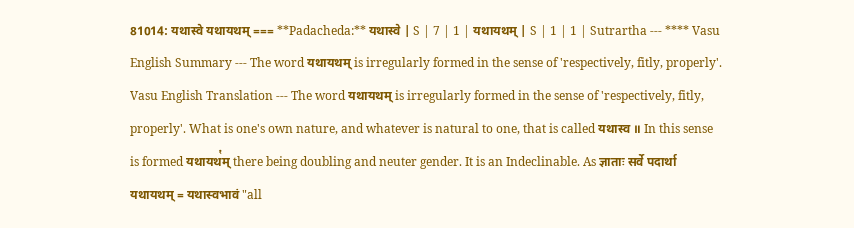81014: यथास्वे यथायथम् === **Padacheda:** यथास्वे | S | 7 | 1 | यथायथम् | S | 1 | 1 | Sutrartha --- **** Vasu English Summary --- The word यथायथम् is irregularly formed in the sense of 'respectively, fitly, properly'. Vasu English Translation --- The word यथायथम् is irregularly formed in the sense of 'respectively, fitly, properly'. What is one's own nature, and whatever is natural to one, that is called यथास्व ॥ In this sense is formed यथायथ꣡म् there being doubling and neuter gender. It is an Indeclinable. As ज्ञाताः सर्वे पदार्था यथायथम् = यथास्वभावं "all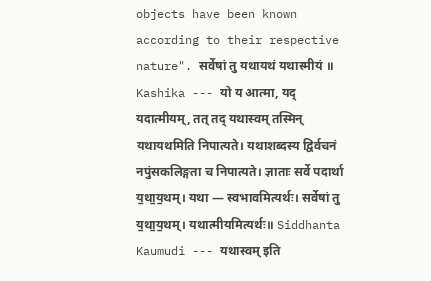objects have been known according to their respective nature". सर्वेषां तु यथायथं यथास्मीयं ॥ Kashika --- यो य आत्मा, यद् यदात्मीयम्, तत् तद् यथास्वम् तस्मिन् यथायथमिति निपात्यते। यथाशब्दस्य द्विर्वचनं नपुंसकलिङ्गता च निपात्यते। ज्ञाताः सर्वे पदार्था य॒था॒य॒थम्। यथा — स्वभावमित्यर्थः। सर्वेषां तु य॒था॒य॒थम्। यथात्मीयमित्यर्थः॥ Siddhanta Kaumudi --- यथास्वम् इति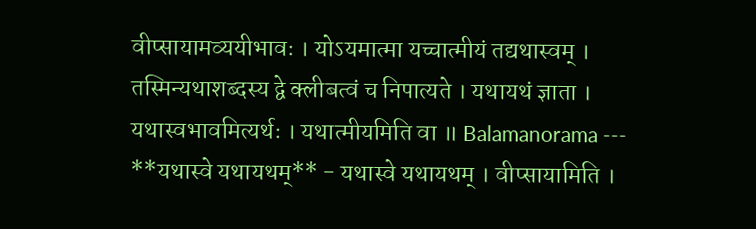वीप्सायामव्ययीभावः । योऽयमात्मा यच्चात्मीयं तद्यथास्वम् । तस्मिन्यथाशब्दस्य द्वे क्लीबत्वं च निपात्यते । यथायथं ज्ञाता । यथास्वभावमित्यर्थः । यथात्मीयमिति वा ॥ Balamanorama --- **यथास्वे यथायथम्** - यथास्वे यथायथम् । वीप्सायामिति ।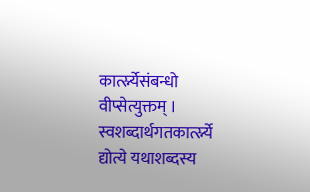कार्त्स्न्येसंबन्धो वीप्सेत्युक्तम् । स्वशब्दार्थगतकार्त्स्न्ये द्योत्ये यथाशब्दस्य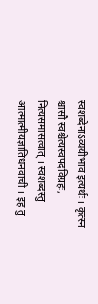स्वशब्देनाऽव्ययीभाव इत्यर्थः । कृत्स्न श्चासौ स्वश्चेत्यस्वपदविग्रहः, नित्यसमासत्वात् । स्वशब्दस्तु आत्मात्मीयज्ञातिधनवाची । इह तु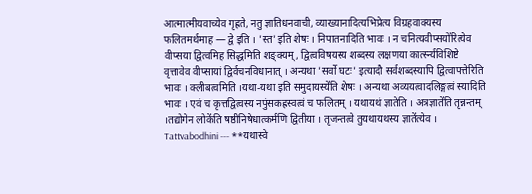आत्मात्मीयवाच्येव गृह्रते, नतु ज्ञातिधनवाची, व्याख्यानादित्यभिप्रेत्य विग्रहवाक्यस्य फलितमर्थमाह — द्वे इति । 'स्त' इति शेषः । निपातनादिति भावः । न चनित्यवीप्सयो॑रित्येव वीप्सया द्वित्वमिह सिद्धमिति शङ्क्यम्, द्वित्वविषयस्य शब्दस्य लक्षणया कार्त्स्न्यविशिष्टे वृत्तावेव वीप्सायां द्विर्वचनविधानात् । अन्यथा 'सर्वो घटः' इत्यादौ सर्वशब्दस्यापि द्वित्वापत्तेरिति भावः । क्लीबत्वमिति ।यथा-यथा इति समुदायस्ये॑ति शेषः । अन्यथा अव्ययत्वादलिङ्गत्वं स्यादिति भावः । एवं च कृत्तद्वित्वस्य नपुंसकह्रस्वत्वं च फलितम् । यथायथं ज्ञातेति । अत्रज्ञाते॑ति तृन्नन्तम् ।तद्योगेन लोके॑ति षष्ठीनिषेधात्कर्मणि द्वितीया । तृजन्तत्वे तुयथायथस्य ज्ञाते॑त्येव । Tattvabodhini --- **यथास्वे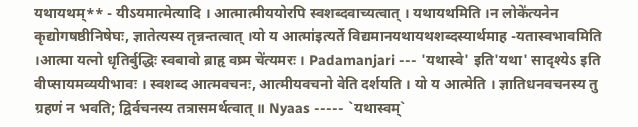यथायथम्** - यीऽयमात्मेत्यादि । आत्मात्मीययोरपि स्वशब्दवाच्यत्वात् । यथायथमिति ।न लोके॑त्यनेन कृद्योगषष्ठीनिषेघः, ज्ञातेत्यस्य तृन्नन्तत्वात् ।यो य आत्मा॑इत्यर्ते विद्यमानयथायथशब्दस्यार्थमाह -यतास्वभावमिति ।आत्मा यत्नो धृतिर्बुद्धिः स्वबावो ब्राहृ वष्र्म चे॑त्यमरः । Padamanjari --- 'यथास्वे' इति'यथा' सादृश्येऽ इति वीप्सायमव्ययीभावः । स्वशब्द आत्मवचनः, आत्मीयवचनो वेति दर्शयति । यो य आत्मेति । ज्ञातिधनवचनस्य तु ग्रहणं न भवति; द्विर्वचनस्य तत्रासमर्थत्वात् ॥ Nyaas ----- `यथास्वम्`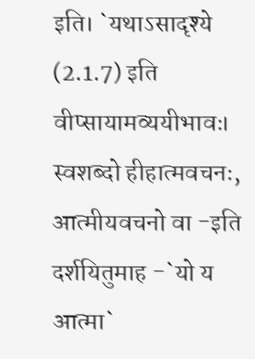इति। `यथाऽसादृश्ये (2.1.7) इति वीप्सायामव्ययीभावः। स्वशब्दो हीहात्मवचनः, आत्मीयवचनो वा -इति दर्शयितुमाह -`यो य आत्मा`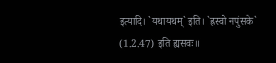इत्यादि। `यथायथम्` इति। `ह्रस्वो नपुंसके` (1.2.47) इति ह्यसवः॥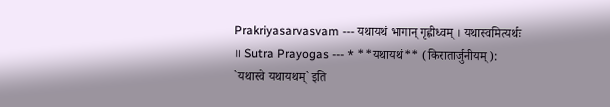Prakriyasarvasvam --- यथायथं भागान् गृह्णीध्वम् । यथास्वमित्यर्थः ॥ Sutra Prayogas --- * **यथायथं** (किरातार्जुनीयम्): `यथास्वे यथायथम्` इति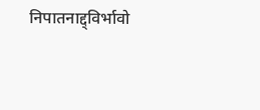निपातनाद्द्विर्भावो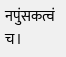नपुंसकत्वं च।